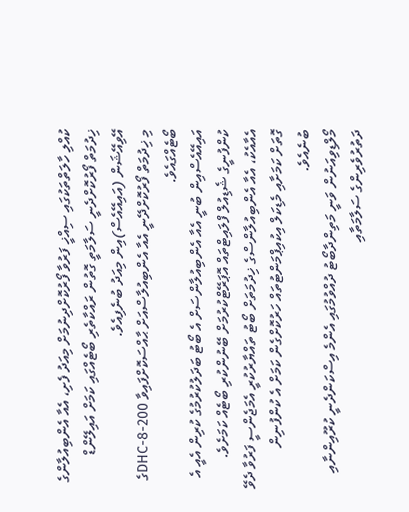ކުއްލި ހާލަތްތަކުގައި ސިއްޚީ ފަރުވާ ފޯރުކޮށްދިނުމަށް މިއަދު ފެށި، އެއާ އެންބިއުލާންގެ ޚިދުމަތް ފޯރުކޮށްދެނީ ސަލާމަތީ ގޮތުން ރައްކާތެރި ބޯޓެއްގައި ކަމަށް އައިލޭންޑް އޭވިއޭޝަން (އައިއޭއެސް)އިން މިއަދު ބުނެފިއެވެ.
މި ޚިދުމަތް ފޯރުކޮށްދޭނީ އެއާ އެންބިއުލާސްއަށް ޙާއްސަކޮށްފައިވާ DHC-8-200ގެ ބޯޓެއްގައެވެ.
އައިއޭއެސްއިން ބުނީ އެއާ އެންބިއުލާންސަށް އެ ބޯޓު ބަދަލުކުރުމުގެ ކުރިން އެއީ އެ ކުންފުނީގެ ޝެޑިއުލް ފްލައިޓްތައް އޮޕަރޭޓްކުރުމަށް ބޭނުންކުރި ބޯޓެއް ކަމަށެވެ.
އެއާއެކު، އެއާ އެންބިއުލާންސްގެ ޚިދުމަތަށް ބޯޓު ތައްޔާރުކުރީ އެމަޖެންސީ ފަރުވާ ދެވޭ ގޮތަށް ކަމަށާއި މެޑިކަލް އިކުއިޕްމަންޓުތައް ހަރުކޮށްގެން ކަމަށް އެ ކުންފުނިން ބުނެއެވެ.
މޯލްޑިވިއަނުން ވަނީ މަތިންދާބޯޓު ދުއްވުމުގައި އެންމެ އިސްކަންދެނީ ކުރޫއިންނާއި ދަތުރުވެރިންގެ ސަލާމަތާއި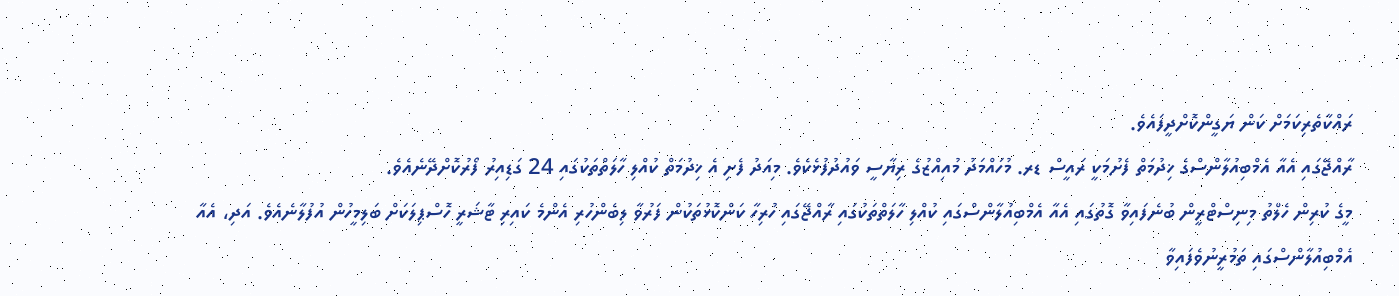ރައްކާތެރިކަމަށް ކަން ޔަގީންކޮށްދީފައެވެ.
ރާއްޖޭގައި އެއާ އެމްބިއުލާންސްގެ ޚިދުމަތް ފެށުމަކީ ރައީސް ޑރ. މުހައްމަދު މުއިއްޒުގެ ރިޔާސީ ވައުދުފުޅެކެވެ. މިއަދު ފެށި އެ ޚިދުމަތް ކުއްލި ހާލަތްތަކުގައި 24 ގަޑިއިރު ފޯރުކޮށްދޭނެއެވެ.
މީގެ ކުރިން ހެލްތު މިނިސްޓްރީން ބުނެފައިވާ ގޮތުގައި އެއާ އެމްބިއުލާންސްގައި ކުއްލި ހާލަތްތަކުގައި ރާއްޖޭގައި ހުރިހާ ކަންކޮޅުތަކުން ފަރުވާ ލިބެންހުރި އެންމެ ކައިރި ޓާޝަރީ ހޮސްޕިލަކަށް ބަލިމީހުން އުފުލާނެއެވެ. އަދި، އެއާ އެމްބިއުލާންސްގައި ތަމުރީނުވެފައިވާ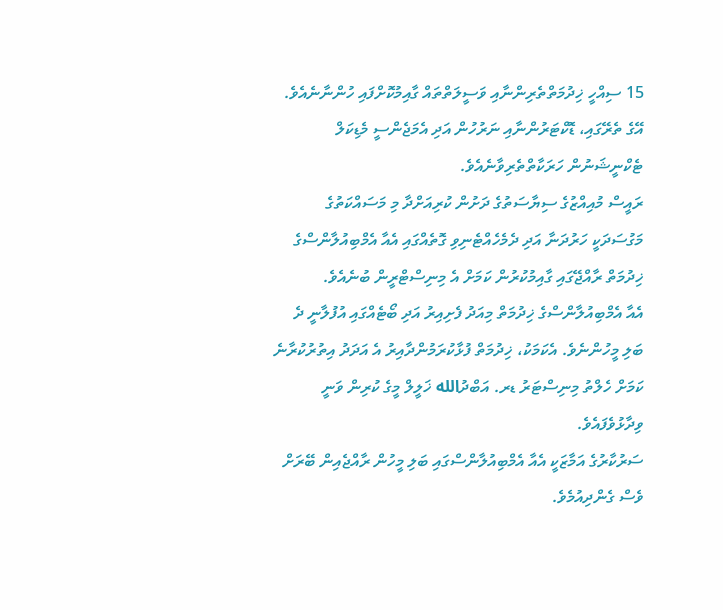15 ސިއްހީ ޚިދުމަތްތެރިންނާއި ވަސީލަތްތައް ގާއިމުކޮށްފައި ހުންނާނެއެވެ.
އޭގެ ތެރޭގައި، ޑޮކްޓަރުންނާއި ނަރުހުން އަދި އެމަޖެންސީ މެޑިކަލް ޓެކްނީޝަނުން ހަރަކާތްތެރިވާނެއެވެ.
ރައީސް މުއިއްޒުގެ ސިޔާސަތުގެ ދަށުން ކުރިއަށްދާ މި މަސައްކަތުގެ މަގުސަދަކީ ހަރުދަނާ އަދި ދެމެހެއްޓެނިވި ގޮތެއްގައި އެއާ އެމްބިއުލާންސްގެ ޚިދުމަތް ރާއްޖޭގައި ގާއިމުކުރުން ކަމަށް އެ މިނިސްޓްރީން ބުނެއެވެ.
އެއާ އެމްބިއުލާންސްގެ ޚިދުމަތް މިއަދު ފެށިއިރު އަދި ބޯޓެއްގައި އުފުލާނީ ދެ ބަލި މީހުންނެވެ. އެކަމަކު، ޚިދުމަތް ފުޅާކުރަމުންދާއިރު އެ އަދަދު އިތުރުކުރާނެ ކަމަށް ހެލްތު މިނިސްޓަރު ޑރ. އަބްދުالله ޚަލީލް މީގެ ކުރިން ވަނީ ވިދާޅުވެފައެވެ.
ސަރުކާރުގެ އަމާޒަކީ އެއާ އެމްބިއުލާންސްގައި ބަލި މީހުން ރާއްޖެއިން ބޭރަށް ވެސް ގެންދިއުމެވެ.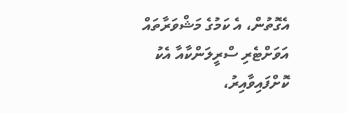އެގޮތުން، އެ ކަމުގެ މަޝްވަރާތައް އަވަށްޓެރި ސްރީލަންކާއާ އެކު ކޮށްފައިވާއިރު،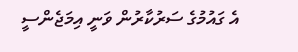އެ ގައުމުގެ ސަރުކާރުން ވަނީ އިމަޖެންސީ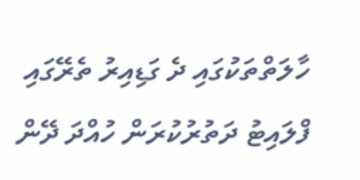ހާލަތްތަކުގައި ދެ ގަޑިއިރު ތެރޭގައި ފްލައިޓު ދަތުރުކުރަން ހުއްދަ ދޭން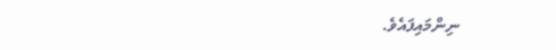ނިންމައިފައެވެ.